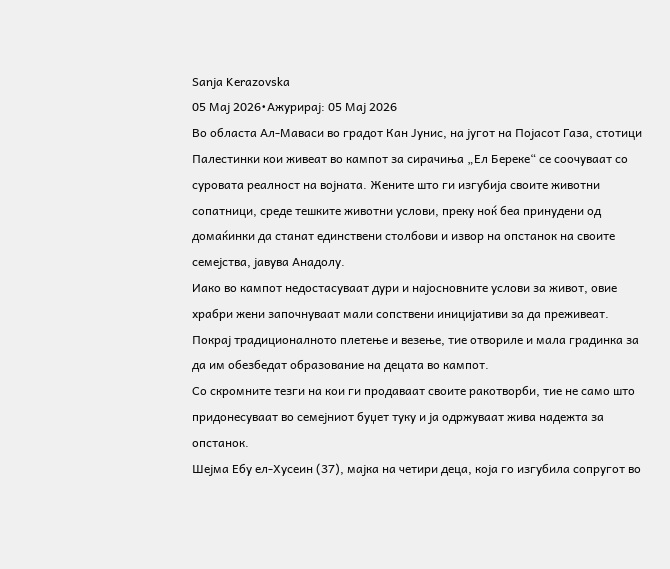Sanja Kerazovska
05 Мај 2026•Ажурирај: 05 Мај 2026
Во областа Ал-Маваси во градот Кан Јунис, на југот на Појасот Газа, стотици Палестинки кои живеат во кампот за сирачиња „Ел Береке“ се соочуваат со суровата реалност на војната. Жените што ги изгубија своите животни сопатници, среде тешките животни услови, преку ноќ беа принудени од домаќинки да станат единствени столбови и извор на опстанок на своите семејства, јавува Анадолу.
Иако во кампот недостасуваат дури и најосновните услови за живот, овие храбри жени започнуваат мали сопствени иницијативи за да преживеат. Покрај традиционалното плетење и везење, тие отвориле и мала градинка за да им обезбедат образование на децата во кампот.
Со скромните тезги на кои ги продаваат своите ракотворби, тие не само што придонесуваат во семејниот буџет туку и ја одржуваат жива надежта за опстанок.
Шејма Ебу ел-Хусеин (37), мајка на четири деца, која го изгубила сопругот во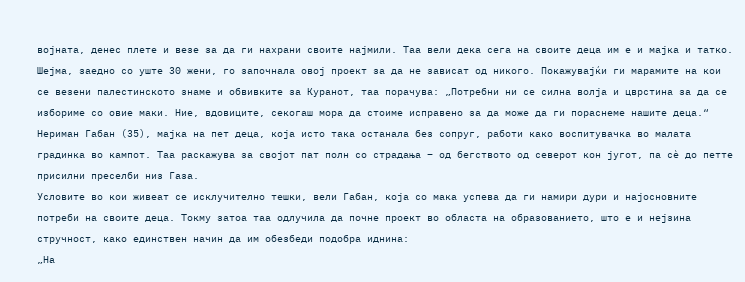војната, денес плете и везе за да ги нахрани своите најмили. Таа вели дека сега на своите деца им е и мајка и татко.
Шејма, заедно со уште 30 жени, го започнала овој проект за да не зависат од никого. Покажувајќи ги марамите на кои се везени палестинското знаме и обвивките за Куранот, таа порачува: „Потребни ни се силна волја и цврстина за да се избориме со овие маки. Ние, вдовиците, секогаш мора да стоиме исправено за да може да ги пораснеме нашите деца.“
Нериман Габан (35), мајка на пет деца, која исто така останала без сопруг, работи како воспитувачка во малата градинка во кампот. Таа раскажува за својот пат полн со страдања – од бегството од северот кон југот, па сè до петте присилни преселби низ Газа.
Условите во кои живеат се исклучително тешки, вели Габан, која со мака успева да ги намири дури и најосновните потреби на своите деца. Токму затоа таа одлучила да почне проект во областа на образованието, што е и нејзина стручност, како единствен начин да им обезбеди подобра иднина:
„На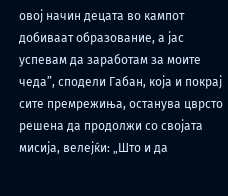овој начин децата во кампот добиваат образование, а јас успевам да заработам за моите чеда”, сподели Габан, која и покрај сите премрежиња, останува цврсто решена да продолжи со својата мисија, велејќи: „Што и да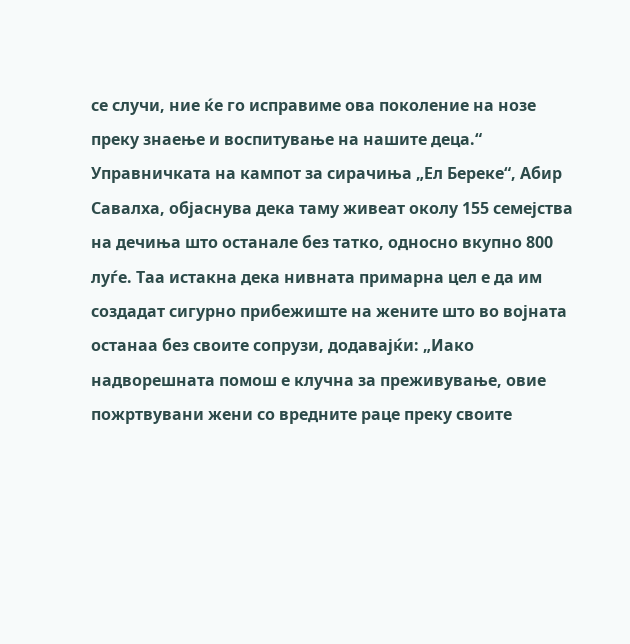се случи, ние ќе го исправиме ова поколение на нозе преку знаење и воспитување на нашите деца.“
Управничката на кампот за сирачиња „Ел Береке“, Абир Савалха, објаснува дека таму живеат околу 155 семејства на дечиња што останале без татко, односно вкупно 800 луѓе. Таа истакна дека нивната примарна цел е да им создадат сигурно прибежиште на жените што во војната останаа без своите сопрузи, додавајќи: „Иако надворешната помош е клучна за преживување, овие пожртвувани жени со вредните раце преку своите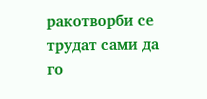ракотворби се трудат сами да го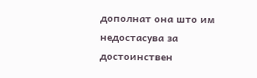дополнат она што им недостасува за достоинствен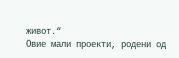живот.“
Овие мали проекти, родени од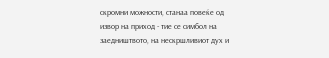скромни можности, станаа повеќе од извор на приход - тие се симбол на заедништвото, на нескршливиот дух и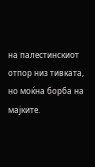на палестинскиот отпор низ тивката, но моќна борба на мајките.